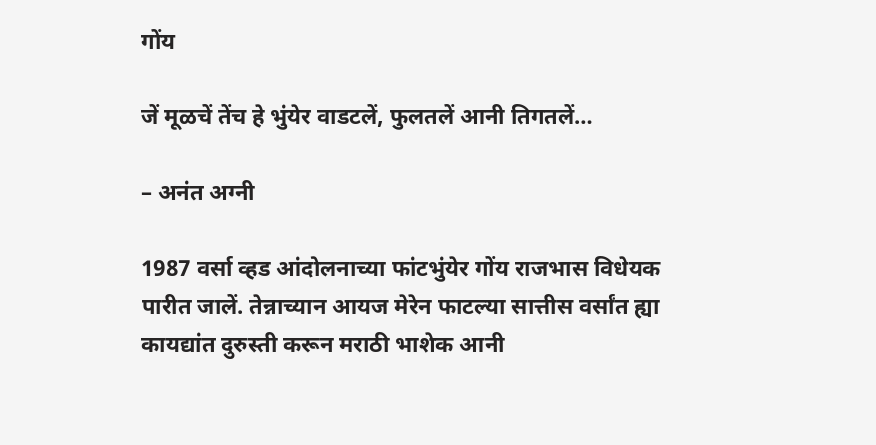गोंय

जें मूळचें तेंच हे भुंयेर वाडटलें, फुलतलें आनी तिगतलें…

– अनंत अग्नी

1987 वर्सा व्हड आंदोलनाच्या फांटभुंयेर गोंय राजभास विधेयक पारीत जालें. तेन्नाच्यान आयज मेरेन फाटल्या सात्तीस वर्सांत ह्या कायद्यांत दुरुस्ती करून मराठी भाशेक आनी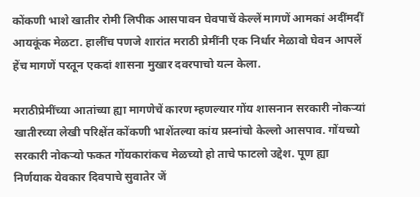कोंकणी भाशे खातीर रोमी लिपीक आसपावन घेवपाचें केल्लें मागणें आमकां अदींमदीं आयकूंक मेळटा. हालींच पणजे शारांत मराठी प्रेमींनी एक निर्धार मेळावो घेवन आपलें हेंच मागणें परतून एकदां शासना मुखार दवरपाचो यत्न केला.

मराठीप्रेमींच्या आतांच्या ह्या मागणेचें कारण म्हणल्यार गोंय शासनान सरकारी नोकऱ्यां खातीरच्या लेखी परिक्षेंत कोंकणी भाशेंतल्या कांय प्रस्नांचो केल्लो आसपाव. गोंयच्यो सरकारी नोकऱ्यो फकत गोंयकारांकच मेळच्यो हो ताचे फाटलो उद्देश. पूण ह्या निर्णयाक येवकार दिवपाचे सुवातेर जें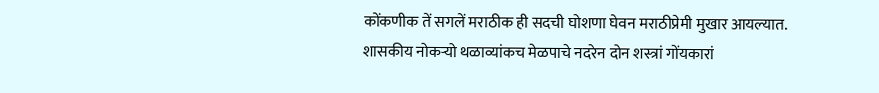कोंकणीक तें सगलें मराठीक ही सदची घोशणा घेवन मराठीप्रेमी मुखार आयल्यात. शासकीय नोकऱ्यो थळाव्यांकच मेळपाचे नदरेन दोन शस्त्रां गोंयकारां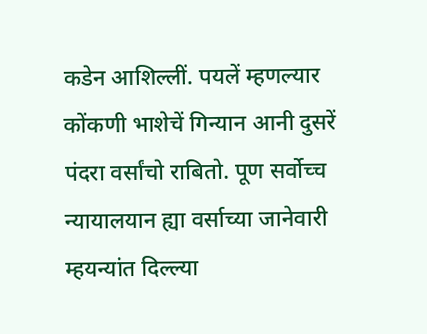कडेन आशिल्लीं. पयलें म्हणल्यार कोंकणी भाशेचें गिन्यान आनी दुसरें पंदरा वर्सांचो राबितो. पूण सर्वोच्च न्यायालयान ह्या वर्साच्या जानेवारी म्हयन्यांत दिल्ल्या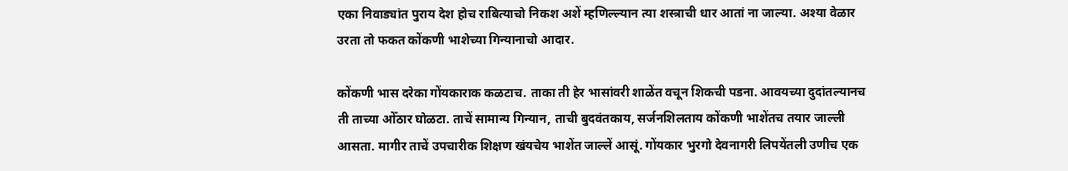एका निवाड्यांत पुराय देश होच राबित्याचो निकश अशें म्हणिल्ल्यान त्या शस्त्राची धार आतां ना जाल्या. अश्या वेळार उरता तो फकत कोंकणी भाशेच्या गिन्यानाचो आदार.

कोंकणी भास दरेका गोंयकाराक कळटाच. ताका ती हेर भासांवरी शाळेंत वचून शिकची पडना. आवयच्या दुदांतल्यानच ती ताच्या ओँठार घोळटा. ताचें सामान्य गिन्यान, ताची बुदवंतकाय, सर्जनशिलताय कोंकणी भाशेंतच तयार जाल्ली आसता. मागीर ताचें उपचारीक शिक्षण खंयचेय भाशेंत जाल्लें आसूं. गोंयकार भुरगो देवनागरी लिपयेंतली उणीच एक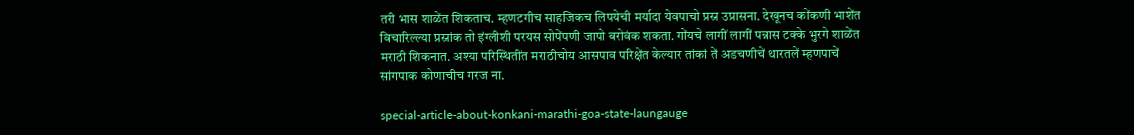तरी भास शाळेंत शिकताच. म्हणटगीच साहजिकच लिपयेची मर्यादा येवपाचो प्रस्न उप्रासना. देखूनच कोंकणी भाशेंत विचारिल्ल्या प्रस्नांक तो इंग्लीशी परयस सोपेंपणी जापो बरोवंक शकता. गोंयचे लागीं लागीं पन्नास टक्के भुरगे शाळेंत मराठी शिकनात. अश्या परिस्थितींत मराठीचोय आसपाव परिक्षेंत केल्यार तांकां तें अडचणीचें थारतलें म्हणपाचें सांगपाक कोणाचीच गरज ना.

special-article-about-konkani-marathi-goa-state-laungauge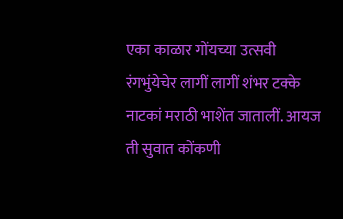एका काळार गोंयच्या उत्सवी रंगभुंयेचेर लागीं लागीं शंभर टक्के नाटकां मराठी भाशेंत जातालीं. आयज ती सुवात कोंकणी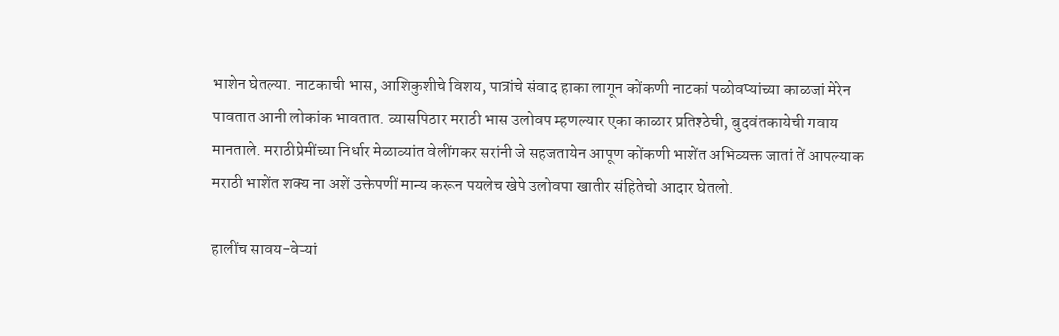भाशेन घेतल्या. नाटकाची भास, आशिकुशीचे विशय, पात्रांचे संवाद हाका लागून कोंकणी नाटकां पळोवप्यांच्या काळजां मेरेन पावतात आनी लोकांक भावतात. व्यासपिठार मराठी भास उलोवप म्हणल्यार एका काळार प्रतिश्ठेची, बुदवंतकायेची गवाय मानताले. मराठीप्रेमींच्या निर्धार मेळाव्यांत वेलींगकर सरांनी जे सहजतायेन आपूण कोंकणी भाशेंत अभिव्यक्त जातां तें आपल्याक मराठी भाशेंत शक्य ना अशें उक्तेपणीं मान्य करून पयलेच खेपे उलोवपा खातीर संहितेचो आदार घेतलो.

हालींच सावय-वेऱ्यां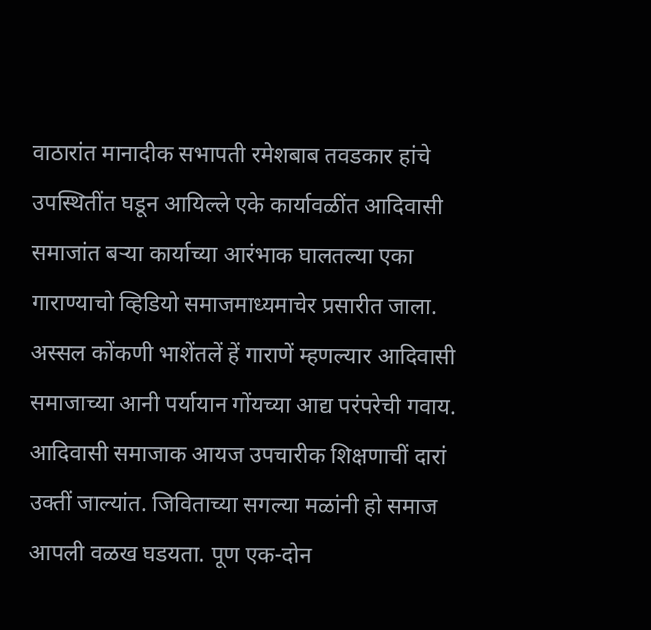वाठारांत मानादीक सभापती रमेशबाब तवडकार हांचे उपस्थितींत घडून आयिल्ले एके कार्यावळींत आदिवासी समाजांत बऱ्या कार्याच्या आरंभाक घालतल्या एका गाराण्याचो व्हिडियो समाजमाध्यमाचेर प्रसारीत जाला. अस्सल कोंकणी भाशेंतलें हें गाराणें म्हणल्यार आदिवासी समाजाच्या आनी पर्यायान गोंयच्या आद्य परंपरेची गवाय. आदिवासी समाजाक आयज उपचारीक शिक्षणाचीं दारां उक्तीं जाल्यांत. जिविताच्या सगल्या मळांनी हो समाज आपली वळख घडयता. पूण एक-दोन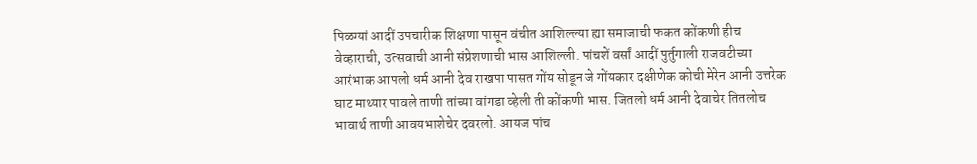पिळग्यां आदीं उपचारीक शिक्षणा पासून वंचीत आशिल्ल्या ह्या समाजाची फकत कोंकणी हीच वेव्हाराची, उत्सवाची आनी संप्रेशणाची भास आशिल्ली. पांचशें वर्सां आदीं पुर्तुगाली राजवटीच्या आरंभाक आपलो धर्म आनी देव राखपा पासत गोंय सोडून जे गोंयकार दक्षीणेक कोची मेरेन आनी उत्तरेक घाट माथ्यार पावले ताणी तांच्या वांगडा व्हेली ती कोंकणी भास. जितलो धर्म आनी देवाचेर तितलोच भावार्थ ताणी आवयभाशेचेर दवरलो. आयज पांच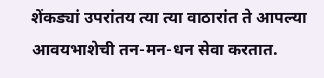शेंकड्यां उपरांतय त्या त्या वाठारांत ते आपल्या आवयभाशेची तन-मन-धन सेवा करतात.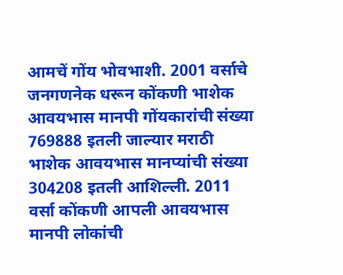आमचें गोंय भोवभाशी. 2001 वर्साचे जनगणनेक धरून कोंकणी भाशेक आवयभास मानपी गोंयकारांची संख्या 769888 इतली जाल्यार मराठी भाशेक आवयभास मानप्यांची संख्या 304208 इतली आशिल्ली. 2011 वर्सा कोंकणी आपली आवयभास मानपी लोकांची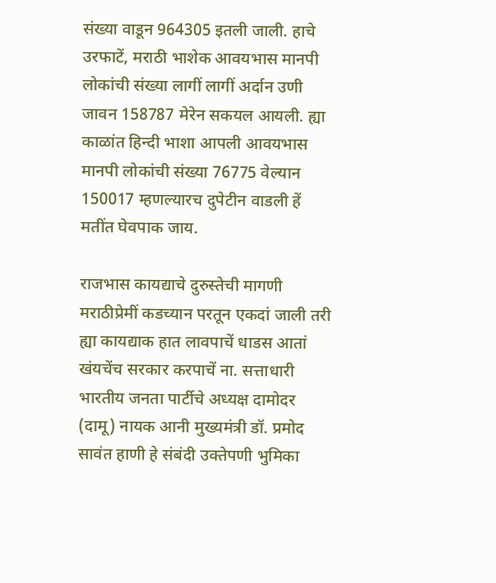संख्या वाडून 964305 इतली जाली. हाचे उरफाटें, मराठी भाशेक आवयभास मानपी लोकांची संख्या लागीं लागीं अर्दान उणी जावन 158787 मेरेन सकयल आयली. ह्या काळांत हिन्दी भाशा आपली आवयभास मानपी लोकांची संख्या 76775 वेल्यान 150017 म्हणल्यारच दुपेटीन वाडली हें मतींत घेवपाक जाय.

राजभास कायद्याचे दुरुस्तेची मागणी मराठीप्रेमीं कडच्यान परतून एकदां जाली तरी ह्या कायद्याक हात लावपाचें धाडस आतां खंयचेंच सरकार करपाचें ना. सत्ताधारी भारतीय जनता पार्टीचे अध्यक्ष दामोदर (दामू) नायक आनी मुख्यमंत्री डॉ. प्रमोद सावंत हाणी हे संबंदी उक्तेपणी भुमिका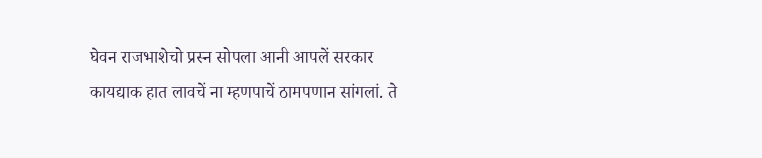घेवन राजभाशेचो प्रस्न सोपला आनी आपलें सरकार कायद्याक हात लावचें ना म्हणपाचें ठामपणान सांगलां. ते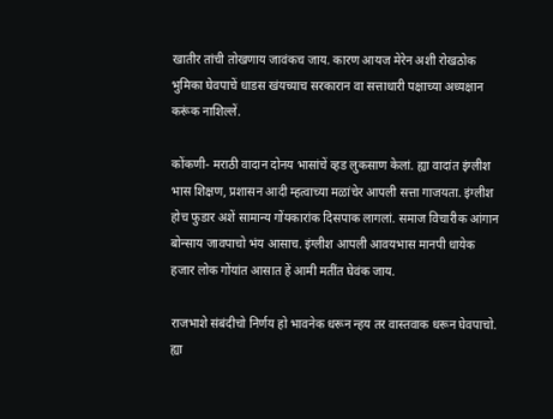खातीर तांची तोखणाय जावंकच जाय. कारण आयज मेरेन अशी रोखठोक भुमिका घेवपाचें धाडस खंयच्याच सरकारान वा सत्ताधारी पक्षाच्या अध्यक्षान करूंक नाशिल्लें.

कोंकणी- मराठी वादान दोनय भासांचें व्हड लुकसाण केलां. ह्या वादांत इंग्लीश भास शिक्षण, प्रशासन आदी म्हत्वाच्या मळांचेर आपली सत्ता गाजयता. इंग्लीश होच फुडार अशें सामान्य गोंयकारांक दिसपाक लागलां. समाज विचारीक आंगान बोन्साय जावपाचो भंय आसाच. इंग्लीश आपली आवयभास मानपी धायेक हजार लोक गोंयांत आसात हें आमी मतींत घेवंक जाय.

राजभाशे संबंदीचो निर्णय हो भावनेक धरून न्हय तर वास्तवाक धरून घेवपाचो. ह्या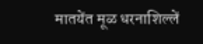मातयेंत मूळ धरनाशिल्लें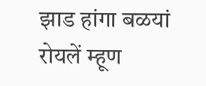झाड हांगा बळयां रोयलें म्हूण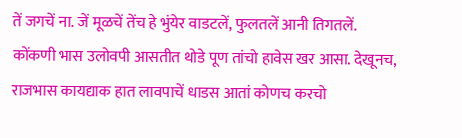तें जगचें ना. जें मूळचें तेंच हे भुंयेर वाडटलें, फुलतलें आनी तिगतलें. कोंकणी भास उलोवपी आसतीत थोडे पूण तांचो हावेस खर आसा. देखूनच, राजभास कायद्याक हात लावपाचें धाडस आतां कोणच करचो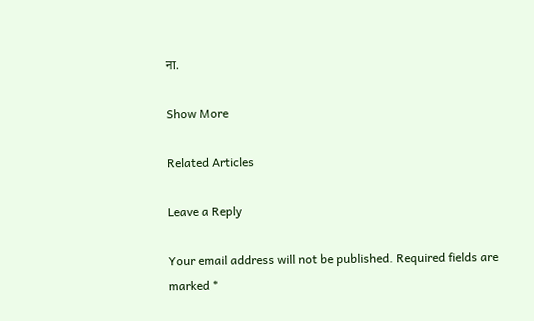ना.

Show More

Related Articles

Leave a Reply

Your email address will not be published. Required fields are marked *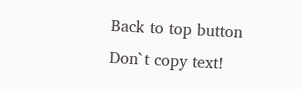Back to top button
Don`t copy text!